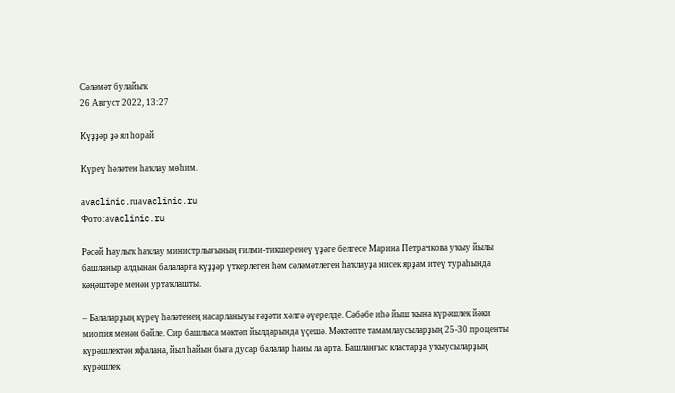Сәләмәт булайыҡ
26 Август 2022, 13:27

Күҙҙәр ҙә ял һорай

Күреү һәләтен һаҡлау мөһим.

аvaclinic.ruаvaclinic.ru
Фото:аvaclinic.ru

Рәсәй Һаулыҡ һаҡлау министрлығының ғилми-тикшеренеү үҙәге белгесе Марина Петрачкова уҡыу йылы башланыр алдынан балаларға күҙҙәр үткерлеген һәм сәләмәтлеген һаҡлауҙа нисек ярҙам итеү тураһында кәңәштәре менән уртаҡлашты.

– Балаларҙың күреү һәләтенең насарланыуы ғәҙәти хәлгә әүерелде. Сәбәбе иһә йыш ҡына күрәшлек йәки миопия менән бәйле. Сир башлыса мәктәп йылдарында үҫешә. Мәктәпте тамамлаусыларҙың 25-30 проценты күрәшлектән яфалана, йыл һайын быға дусар балалар һаны ла арта. Башланғыс кластарҙа уҡыусыларҙың күрәшлек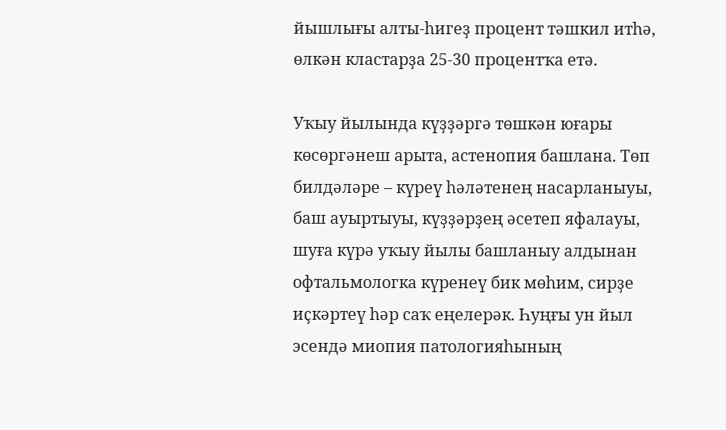йышлығы алты-һигеҙ процент тәшкил итһә, өлкән кластарҙа 25-30 процентҡа етә.

Уҡыу йылында күҙҙәргә төшкән юғары көсөргәнеш арыта, астенопия башлана. Төп билдәләре – күреү һәләтенең насарланыуы, баш ауыртыуы, күҙҙәрҙең әсетеп яфалауы, шуға күрә уҡыу йылы башланыу алдынан офтальмологка күренеү бик мөһим, сирҙе иҫкәртеү һәр саҡ еңелерәк. Һуңғы ун йыл эсендә миопия патологияһының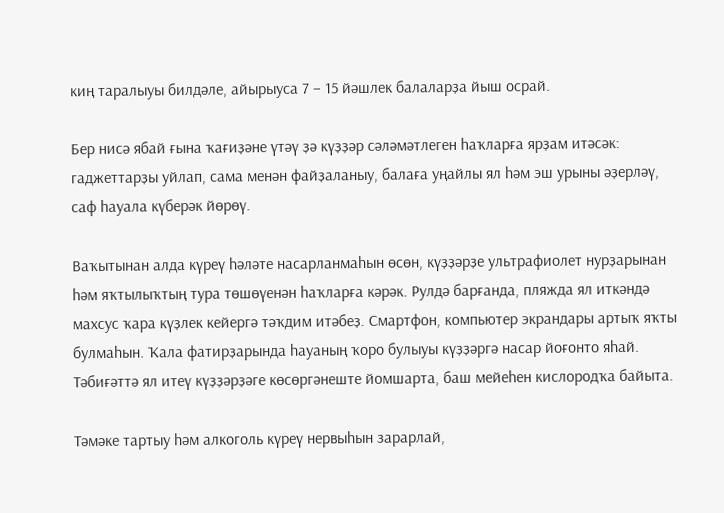киң таралыуы билдәле, айырыуса 7 – 15 йәшлек балаларҙа йыш осрай.

Бер нисә ябай ғына ҡағиҙәне үтәү ҙә күҙҙәр сәләмәтлеген һаҡларға ярҙам итәсәк: гаджеттарҙы уйлап, сама менән файҙаланыу, балаға уңайлы ял һәм эш урыны әҙерләү, саф һауала күберәк йөрөү.

Ваҡытынан алда күреү һәләте насарланмаһын өсөн, күҙҙәрҙе ультрафиолет нурҙарынан һәм яҡтылыҡтың тура төшөүенән һаҡларға кәрәк. Рулдә барғанда, пляжда ял иткәндә махсус ҡара күҙлек кейергә тәҡдим итәбеҙ. Смартфон, компьютер экрандары артыҡ яҡты булмаһын. Ҡала фатирҙарында һауаның ҡоро булыуы күҙҙәргә насар йоғонто яһай. Тәбиғәттә ял итеү күҙҙәрҙәге көсөргәнеште йомшарта, баш мейеһен кислородҡа байыта.

Тәмәке тартыу һәм алкоголь күреү нервыһын зарарлай,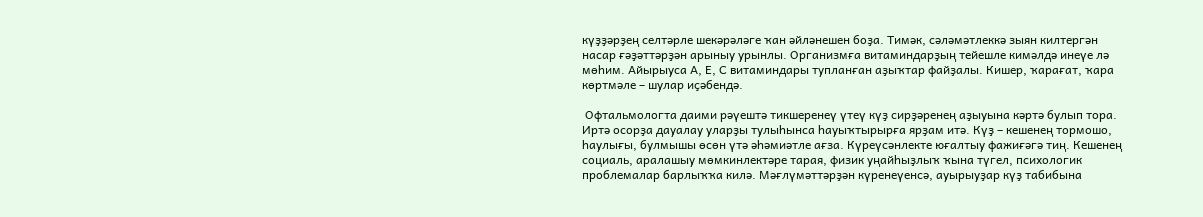күҙҙәрҙең селтәрле шекәрәләге ҡан әйләнешен боҙа. Тимәк, сәләмәтлеккә зыян килтергән насар ғәҙәттәрҙән арыныу урынлы. Организмға витаминдарҙың тейешле кимәлдә инеүе лә мөһим. Айырыуса А, Е, С витаминдары тупланған аҙыҡтар файҙалы. Кишер, ҡарағат, ҡара көртмәле – шулар иҫәбендә.

 Офтальмологта даими рәүештә тикшеренеү үтеү күҙ сирҙәренең аҙыуына кәртә булып тора. Иртә осорҙа дауалау уларҙы тулыһынса һауыҡтырырға ярҙам итә. Күҙ – кешенең тормошо, һаулығы, булмышы өсөн үтә әһәмиәтле ағза. Күреүсәнлекте юғалтыу фажиғәгә тиң. Кешенең социаль, аралашыу мөмкинлектәре тарая, физик уңайһыҙлыҡ ҡына түгел, психологик проблемалар барлыҡҡа килә. Мәғлүмәттәрҙән күренеүенсә, ауырыуҙар күҙ табибына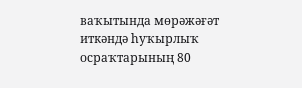ваҡытында мөрәжәғәт иткәндә һуҡырлыҡ осраҡтарының 80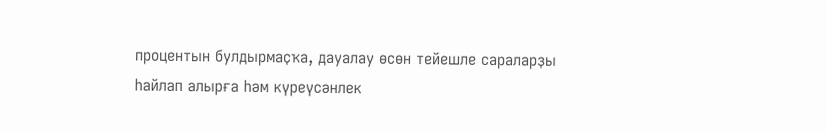процентын булдырмаҫҡа, дауалау өсөн тейешле сараларҙы һайлап алырға һәм күреүсәнлек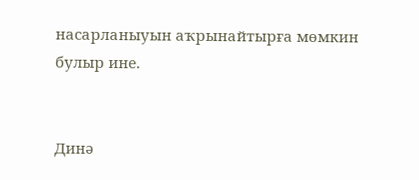насарланыуын аҡрынайтырға мөмкин булыр ине.


Динә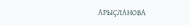АРЫҪЛАНОВА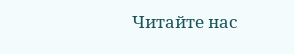Читайте нас